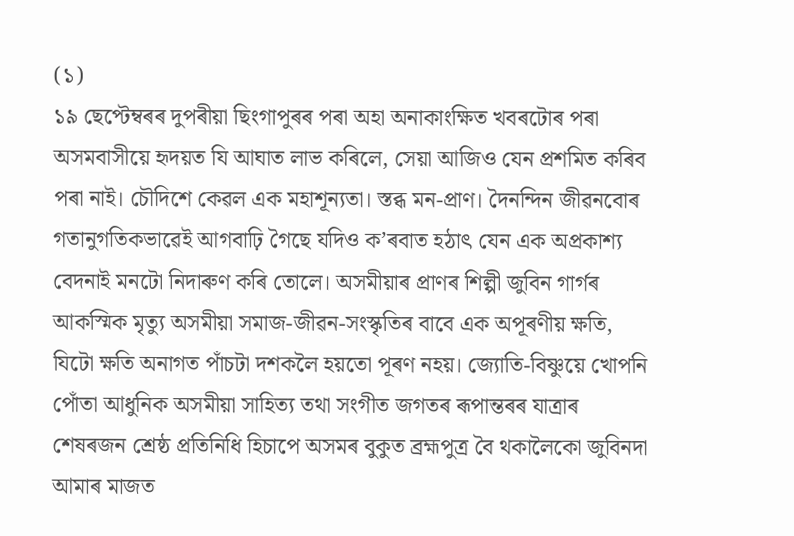(১)
১৯ ছেপ্টেম্বৰৰ দুপৰীয়া ছিংগাপুৰৰ পৰা অহা অনাকাংক্ষিত খবৰটোৰ পৰা অসমবাসীয়ে হৃদয়ত যি আঘাত লাভ কৰিলে, সেয়া আজিও যেন প্ৰশমিত কৰিব পৰা নাই। চৌদিশে কেৱল এক মহাশূন্যতা। স্তব্ধ মন-প্ৰাণ। দৈনন্দিন জীৱনবোৰ গতানুগতিকভাৱেই আগবাঢ়ি গৈছে যদিও ক’ৰবাত হঠাৎ যেন এক অপ্ৰকাশ্য বেদনাই মনটো নিদাৰুণ কৰি তোলে। অসমীয়াৰ প্ৰাণৰ শিল্পী জুবিন গাৰ্গৰ আকস্মিক মৃত্যু অসমীয়া সমাজ-জীৱন-সংস্কৃতিৰ বাবে এক অপূৰণীয় ক্ষতি, যিটো ক্ষতি অনাগত পাঁচটা দশকলৈ হয়তো পূৰণ নহয়। জ্যোতি-বিষ্ণুয়ে খোপনি পোঁতা আধুনিক অসমীয়া সাহিত্য তথা সংগীত জগতৰ ৰূপান্তৰৰ যাত্ৰাৰ শেষৰজন শ্ৰেষ্ঠ প্ৰতিনিধি হিচাপে অসমৰ বুকুত ব্ৰহ্মপুত্ৰ বৈ থকালৈকো জুবিনদা আমাৰ মাজত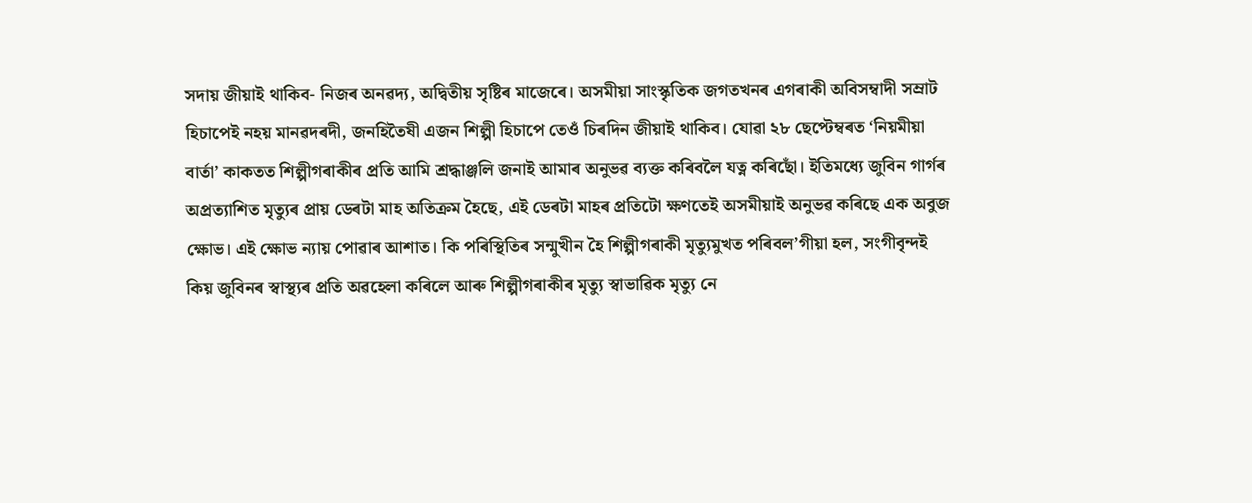সদায় জীয়াই থাকিব- নিজৰ অনৱদ্য, অদ্বিতীয় সৃষ্টিৰ মাজেৰে। অসমীয়া সাংস্কৃতিক জগতখনৰ এগৰাকী অবিসম্বাদী সম্ৰাট হিচাপেই নহয় মানৱদৰদী, জনহিতৈষী এজন শিল্পী হিচাপে তেওঁ চিৰদিন জীয়াই থাকিব। যোৱা ২৮ ছেপ্টেম্বৰত ‘নিয়মীয়া বাৰ্তা’ কাকতত শিল্পীগৰাকীৰ প্ৰতি আমি শ্ৰদ্ধাঞ্জলি জনাই আমাৰ অনুভৱ ব্যক্ত কৰিবলৈ যত্ন কৰিছোঁ। ইতিমধ্যে জুবিন গাৰ্গৰ অপ্ৰত্যাশিত মৃত্যুৰ প্ৰায় ডেৰটা মাহ অতিক্ৰম হৈছে, এই ডেৰটা মাহৰ প্ৰতিটো ক্ষণতেই অসমীয়াই অনুভৱ কৰিছে এক অবুজ ক্ষোভ। এই ক্ষোভ ন্যায় পোৱাৰ আশাত। কি পৰিস্থিতিৰ সন্মুখীন হৈ শিল্পীগৰাকী মৃত্যুমুখত পৰিবল’গীয়া হল, সংগীবৃন্দই কিয় জুবিনৰ স্বাস্থ্যৰ প্ৰতি অৱহেলা কৰিলে আৰু শিল্পীগৰাকীৰ মৃত্যু স্বাভাৱিক মৃত্যু নে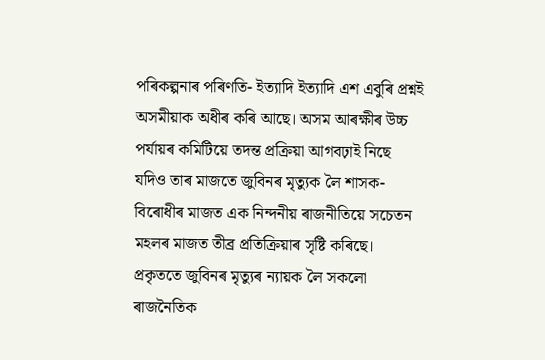পৰিকল্পনাৰ পৰিণতি- ইত্যাদি ইত্যাদি এশ এবুৰি প্ৰশ্নই অসমীয়াক অধীৰ কৰি আছে। অসম আৰক্ষীৰ উচ্চ পৰ্যায়ৰ কমিটিয়ে তদন্ত প্ৰক্ৰিয়া আগবঢ়াই নিছে যদিও তাৰ মাজতে জুবিনৰ মৃত্যুক লৈ শাসক-বিৰোধীৰ মাজত এক নিন্দনীয় ৰাজনীতিয়ে সচেতন মহলৰ মাজত তীব্ৰ প্ৰতিক্ৰিয়াৰ সৃষ্টি কৰিছে। প্ৰকৃততে জুবিনৰ মৃত্যুৰ ন্যায়ক লৈ সকলো ৰাজনৈতিক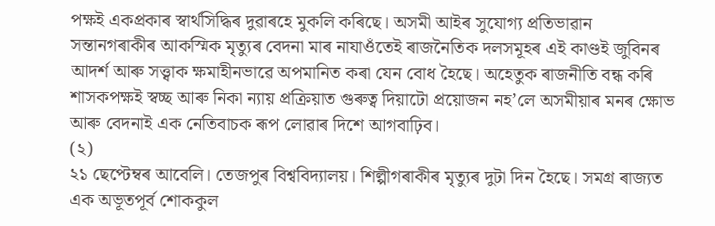পক্ষই একপ্ৰকাৰ স্বাৰ্থসিদ্ধিৰ দুৱাৰহে মুকলি কৰিছে। অসমী আইৰ সুযোগ্য প্ৰতিভাৱান সন্তানগৰাকীৰ আকস্মিক মৃত্যুৰ বেদনা মাৰ নাযাওঁতেই ৰাজনৈতিক দলসমূহৰ এই কাণ্ডই জুবিনৰ আদৰ্শ আৰু সত্ত্বাক ক্ষমাহীনভাৱে অপমানিত কৰা যেন বোধ হৈছে। অহেতুক ৰাজনীতি বন্ধ কৰি শাসকপক্ষই স্বচ্ছ আৰু নিকা ন্যায় প্ৰক্ৰিয়াত গুৰুত্ব দিয়াটো প্ৰয়োজন নহ’লে অসমীয়াৰ মনৰ ক্ষোভ আৰু বেদনাই এক নেতিবাচক ৰূপ লোৱাৰ দিশে আগবাঢ়িব।
(২)
২১ ছেপ্টেম্বৰ আবেলি। তেজপুৰ বিশ্ববিদ্যালয়। শিল্পীগৰাকীৰ মৃত্যুৰ দুটা দিন হৈছে। সমগ্ৰ ৰাজ্যত এক অভূতপূৰ্ব শোককুল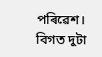পৰিৱেশ। বিগত দুটা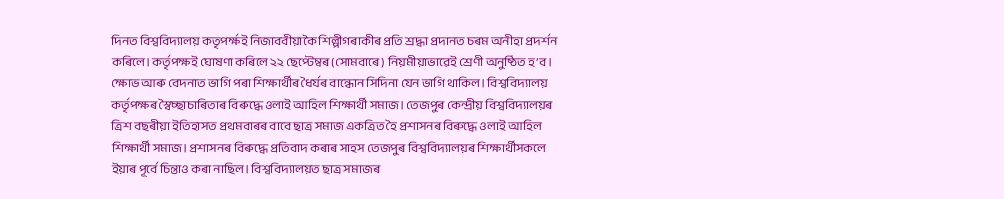দিনত বিশ্ববিদ্যালয় কতৃপৰ্ক্ষই নিজাববীয়াকৈ শিল্পীগৰাকীৰ প্ৰতি শ্ৰদ্ধা প্ৰদানত চৰম অনীহা প্ৰদৰ্শন কৰিলে। কৰ্তৃপক্ষই ঘোষণা কৰিলে ২২ ছেপ্টেম্বৰ (সোমবাৰে) নিয়মীয়াভাৱেই শ্ৰেণী অনুষ্ঠিত হ’ব। ক্ষোভ আৰু বেদনাত ভাগি পৰা শিক্ষাৰ্থীৰ ধৈৰ্যৰ বান্ধোন সিদিনা যেন ভাগি থাকিল। বিশ্ববিদ্যালয় কৰ্তৃপক্ষৰ স্বৈচ্ছাচাৰিতাৰ বিৰুদ্ধে ওলাই আহিল শিক্ষাৰ্থী সমাজ। তেজপুৰ কেন্দ্ৰীয় বিশ্ববিদ্যালয়ৰ ত্ৰিশ বছৰীয়া ইতিহাসত প্ৰথমবাৰৰ বাবে ছাত্ৰ সমাজ একত্ৰিত হৈ প্ৰশাসনৰ বিৰুদ্ধে ওলাই আহিল শিক্ষাৰ্থী সমাজ। প্ৰশাসনৰ বিৰুদ্ধে প্ৰতিবাদ কৰাৰ সাহস তেজপুৰ বিশ্ববিদ্যালয়ৰ শিক্ষাৰ্থীসকলে ইয়াৰ পূৰ্বে চিন্তাও কৰা নাছিল। বিশ্ববিদ্যালয়ত ছাত্ৰ সমাজৰ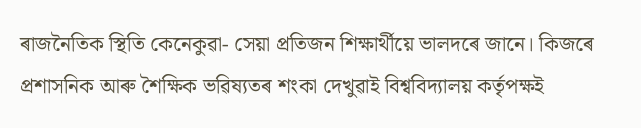ৰাজনৈতিক স্থিতি কেনেকুৱা- সেয়া প্ৰতিজন শিক্ষাৰ্থীয়ে ভালদৰে জানে। কিজৰে প্ৰশাসনিক আৰু শৈক্ষিক ভৱিষ্যতৰ শংকা দেখুৱাই বিশ্ববিদ্যালয় কৰ্তৃপক্ষই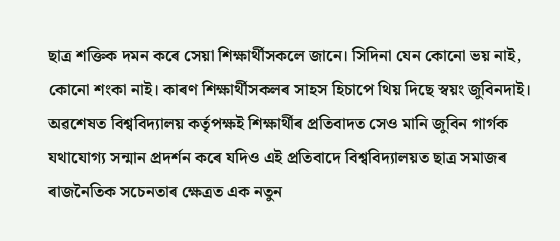ছাত্ৰ শক্তিক দমন কৰে সেয়া শিক্ষাৰ্থীসকলে জানে। সিদিনা যেন কোনো ভয় নাই, কোনো শংকা নাই। কাৰণ শিক্ষাৰ্থীসকলৰ সাহস হিচাপে থিয় দিছে স্বয়ং জুবিনদাই। অৱশেষত বিশ্ববিদ্যালয় কৰ্তৃপক্ষই শিক্ষাৰ্থীৰ প্ৰতিবাদত সেও মানি জুবিন গাৰ্গক যথাযোগ্য সন্মান প্ৰদৰ্শন কৰে যদিও এই প্ৰতিবাদে বিশ্ববিদ্যালয়ত ছাত্ৰ সমাজৰ ৰাজনৈতিক সচেনতাৰ ক্ষেত্ৰত এক নতুন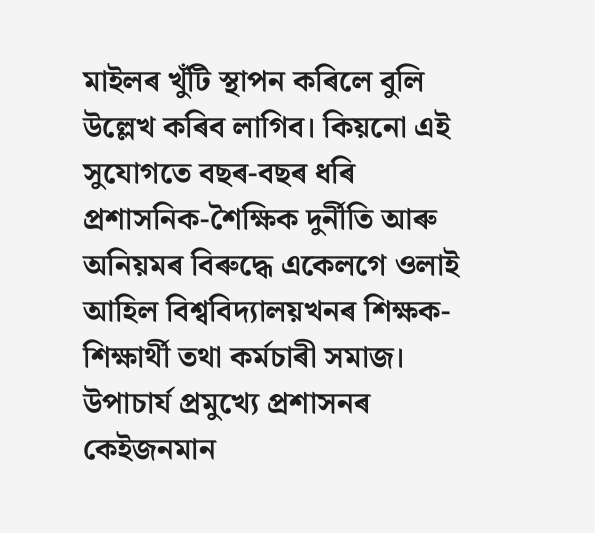মাইলৰ খুঁটি স্থাপন কৰিলে বুলি উল্লেখ কৰিব লাগিব। কিয়নো এই সুযোগতে বছৰ-বছৰ ধৰি প্ৰশাসনিক-শৈক্ষিক দুৰ্নীতি আৰু অনিয়মৰ বিৰুদ্ধে একেলগে ওলাই আহিল বিশ্ববিদ্যালয়খনৰ শিক্ষক-শিক্ষাৰ্থী তথা কৰ্মচাৰী সমাজ। উপাচাৰ্য প্ৰমুখ্যে প্ৰশাসনৰ কেইজনমান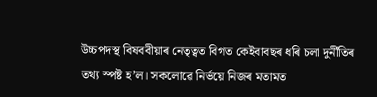উচ্চপদস্থ বিষববীয়াৰ নেতৃত্বত বিগত কেইবাবছৰ ধৰি চলা দুৰ্নীতিৰ তথ্য স্পষ্ট হ’ল। সকলোৱে নিৰ্ভয়ে নিজৰ মতামত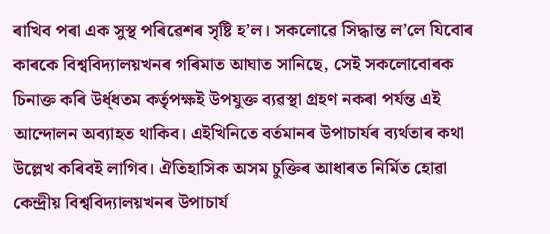ৰাখিব পৰা এক সুস্থ পৰিৱেশৰ সৃষ্টি হ’ল। সকলোৱে সিদ্ধান্ত ল’লে যিবোৰ কাৰকে বিশ্ববিদ্যালয়খনৰ গৰিমাত আঘাত সানিছে, সেই সকলোবোৰক চিনাক্ত কৰি উৰ্ধ্ধতম কৰ্তৃপক্ষই উপযুক্ত ব্যৱস্থা গ্ৰহণ নকৰা পৰ্যন্ত এই আন্দোলন অব্যাহত থাকিব। এইখিনিতে বৰ্তমানৰ উপাচাৰ্যৰ ব্যৰ্থতাৰ কথা উল্লেখ কৰিবই লাগিব। ঐতিহাসিক অসম চুক্তিৰ আধাৰত নিৰ্মিত হোৱা কেন্দ্ৰীয় বিশ্ববিদ্যালয়খনৰ উপাচাৰ্য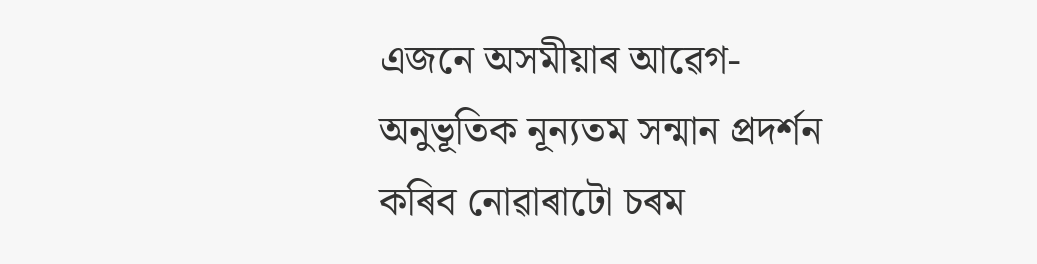এজনে অসমীয়াৰ আৱেগ-অনুভূতিক নূন্যতম সন্মান প্ৰদৰ্শন কৰিব নোৱাৰাটো চৰম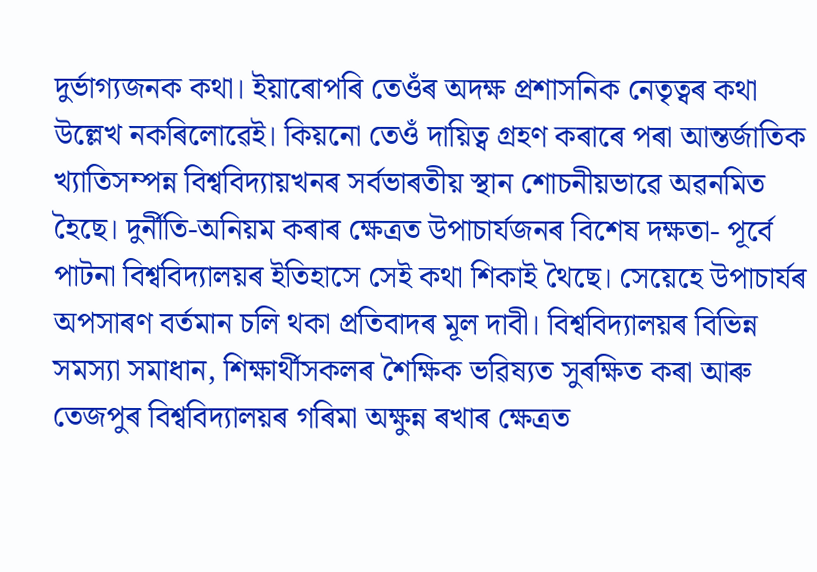দুৰ্ভাগ্যজনক কথা। ইয়াৰোপৰি তেওঁৰ অদক্ষ প্ৰশাসনিক নেতৃত্বৰ কথা উল্লেখ নকৰিলোৱেই। কিয়নো তেওঁ দায়িত্ব গ্ৰহণ কৰাৰে পৰা আন্তৰ্জাতিক খ্যাতিসম্পন্ন বিশ্ববিদ্যায়খনৰ সৰ্বভাৰতীয় স্থান শোচনীয়ভাৱে অৱনমিত হৈছে। দুৰ্নীতি-অনিয়ম কৰাৰ ক্ষেত্ৰত উপাচাৰ্যজনৰ বিশেষ দক্ষতা- পূৰ্বে পাটনা বিশ্ববিদ্যালয়ৰ ইতিহাসে সেই কথা শিকাই থৈছে। সেয়েহে উপাচাৰ্যৰ অপসাৰণ বৰ্তমান চলি থকা প্ৰতিবাদৰ মূল দাবী। বিশ্ববিদ্যালয়ৰ বিভিন্ন সমস্যা সমাধান, শিক্ষাৰ্থীসকলৰ শৈক্ষিক ভৱিষ্যত সুৰক্ষিত কৰা আৰু তেজপুৰ বিশ্ববিদ্যালয়ৰ গৰিমা অক্ষুন্ন ৰখাৰ ক্ষেত্ৰত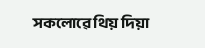সকলোৱে থিয় দিয়া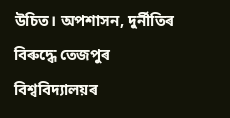উচিত। অপশাসন, দুৰ্নীতিৰ বিৰুদ্ধে তেজপুৰ বিশ্ববিদ্যালয়ৰ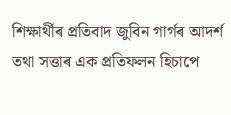শিক্ষাৰ্থীৰ প্ৰতিবাদ জুবিন গাৰ্গৰ আদৰ্শ তথা সত্তাৰ এক প্ৰতিফলন হিচাপে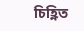চিহ্ণিত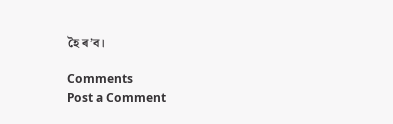হৈ ৰ’ব।

Comments
Post a Comment